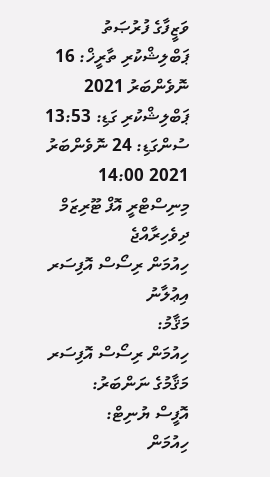ވަޒީފާގެ ފުރުޞަތު
ޕަބްލިޝްކުރި ތާރީޚް: 16 ނޮވެންބަރު 2021
ޕަބްލިޝްކުރި ގަޑި: 13:53
ސުންގަޑި: 24 ނޮވެންބަރު 2021 14:00
މިނިސްޓްރީ އޮފް ޓޫރިޒަމް
ދިވެހިރާއްޖެ
ހިއުމަން ރިސޯސް އޮފިސަރ
އިޢުލާނު
މަޤާމު:
ހިއުމަން ރިސޯސް އޮފިސަރ
މަޤާމުގެ ނަންބަރު:
އޮފީސް ޔުނިޓް:
ހިއުމަން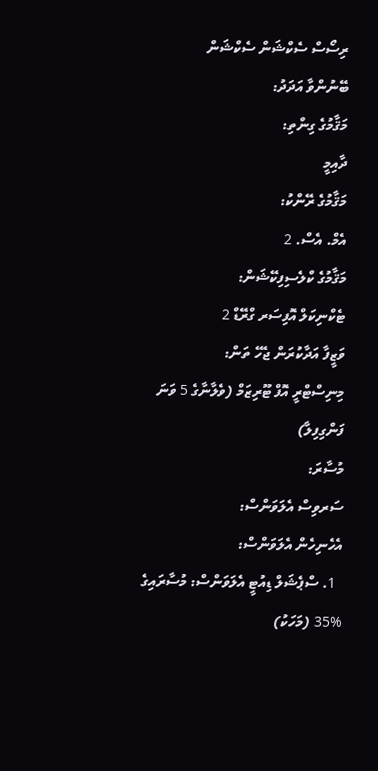ރިސޯސް ސެކްޝަން ސެކްޝަން
ބޭނުންވާ އަދަދު:
މަޤާމުގެ ގިންތި:
ދާއިމީ
މަޤާމުގެ ރޭންކު:
އެމް. އެސް. 2
މަޤާމުގެ ކްލެސިފިކޭޝަން:
ޓެކްނިކަލް އޮފިސަރ ގްރޭޑް 2
ވަޒީފާ އަދާކުރަން ޖެހޭ ތަން:
މިނިސްޓްރީ އޮފް ޓޫރިޒަމް (ވެލާނާގެ 5 ވަނަ ފަންގިފިލާ)
މުސާރަ:
ސަރވިސް އެލަވަންސް:
އެހެނިހެން އެލަވަންސް:
  1. ސްޕެޝަލް ޑިއުޓީ އެލަވަންސް: މުސާރައިގެ %35 (މަހަކު)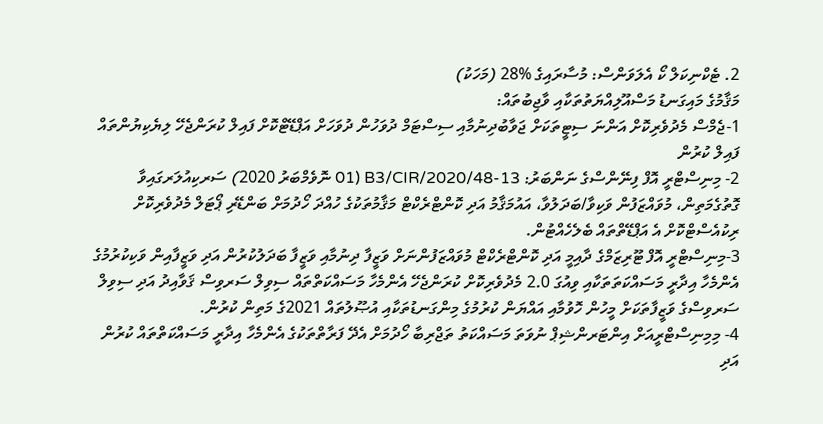2. ޓެކްނިކަލް ކޯ އެލަވަންސް: މުސާރައިގެ %28 (މަހަކު)
މަޤާމުގެ މައިގަނޑު މަސްއޫލިއްޔަތުތަކާއި ވާޖިބުތައް:
1-ޖެމްސް މެދުވެރިކޮށް އަންނަ ސިޓީތަކަށް ޖަވާބުދިނުމާއި ސިސްޓަމް ދުވަހުން ދުވަހަށް އަޕްޑޭޓްކޮށް ފައިލް ކުރަންޖެހޭ ލިޔެކިޔުންތައް ފައިލް ކުރުން
2- މިނިސްޓްރީ އޮފް ފިނޭންސްގެ ނަންބަރު: 13-B3/CIR/2020/48 (01 ނޮވެމްބަރު 2020) ސަރކިއުލަރގައިވާ ގޮތުގެމަތިން، މުވައްޒަފުން ވަކިވާ/ބަދަލުވާ، އައުމަޤާމު އަދި ކޮންޓްރެކްޓް މަޤާމުތަކުގެ ހުއްދަ ހޯދުމަށް ބަންޑޭރި ޕޯޓަލް މެދުވެރިކޮށް ރިކުއެސްޓްކޮށް އެ އަޕްޑޭތްތައް ބެލެހެއްޓުން.
3-މިނިސްޓްރީ އޮފް ޓޫރިޒަމްގެ ދާއިމީ އަދި ކޮންޓްރެކްޓް މުވައްޒަފުންނަށް ވަޒީފާ ދިނުމާއި ވަޒީފާ ބަދަލުކުރުން އަދި ވަޒީފާއިން ވަކިކުރުމުގެ އެންމެހާ އިދާރީ މަސައްކަތަތަކާއި ވިއުގަ 2.0 މެދުވެރިކޮށް ކުރަންޖެހޭ އެންމެހާ މަސައްކަތްތައް ސިވިލް ސަރވިސް ޤަވާއިދު އަދި ސިވިލް ސަރވިސްގެ ވަޒީފާތަކަށް މީހުން ހޮވުމާއި އައްޔަން ކުރުމުގެ މިންގަނޑުތަކާއި އުޞޫލުތައް 2021ގެ މަތިން ކުރުން.
4- މިމިނިސްޓްރީއަށް އިންޓަރންޝިޕް ނުވަތަ މަސައްކަތު ތަޖްރިބާ ހޯދުމަށް އެދޭ ފަރާތްތަކުގެ އެންމެހާ އިދާރީ މަސައްކަތްތައް ކުރުން އަދި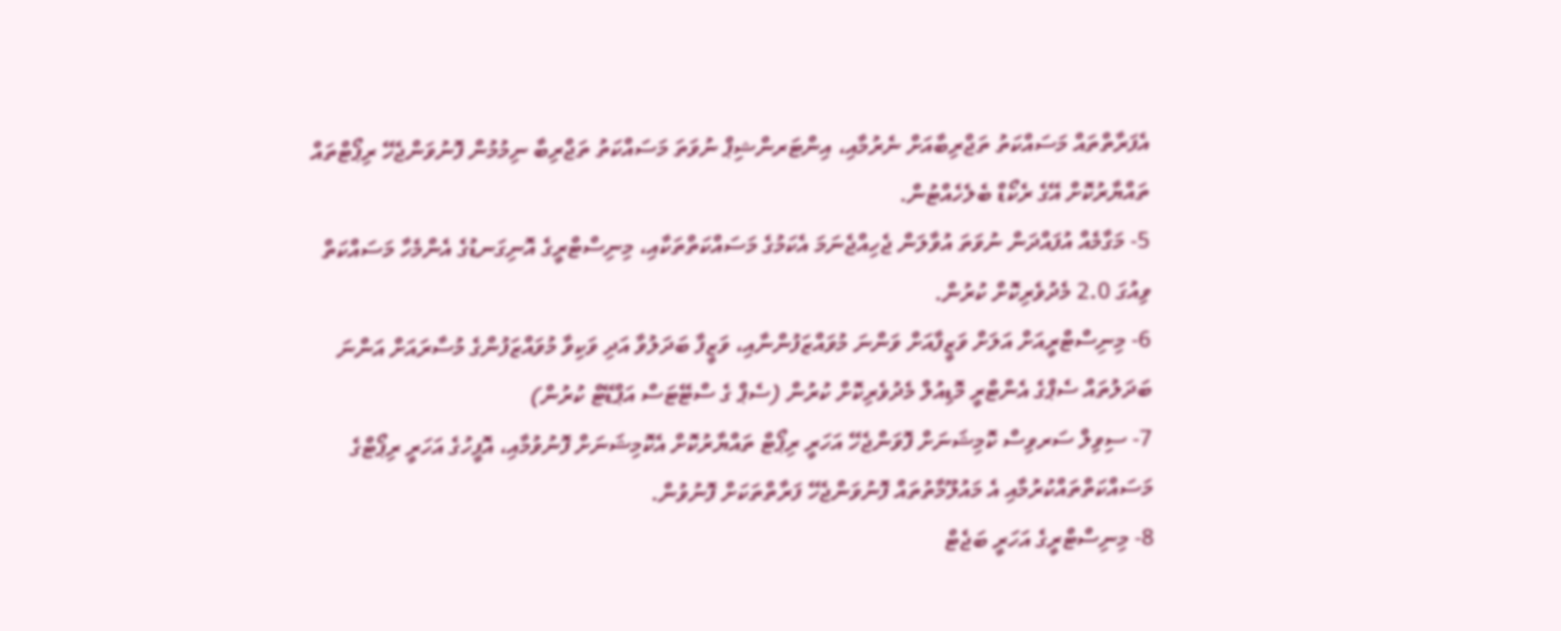އެފަރާތްތައް މަސައްކަތު ތަޖްރިބާއަށް ނެރުމާއި، އިންޓަރންޝިޕް ނުވަތަ މަސައްކަތު ތަޖްރިބާ ނިމުމުން ފޮނުވަންޖެހޭ ރިޕޯޓްތައް ތައްޔާރުކޮށް އޭގެ ރެކޯޑް ބެލެހެއްޓުން.
5- މަގާމެއް އުފައްދަން ނުވަތަ އުވާލަން ޖެހިއްޖެނަމަ އެކަމުގެ މަސައްކަތްތަކާއި، މިނިސްޓްރީގެ އޮނިގަނޑުގެ އެންމެހާ މަސައްކަތް  ވިއުގަ 2.0 މެދުވެރިކޮށް ކުރުން.
6- މިނިސްޓްރީއަށް އަލަށް ވަޒީފާއަށް ވަންނަ މުވައްޒަފުންނާއި، ވަޒީފާ ބަދަލުވާ އަދި ވަކިވާ މުވައްޒަފުންގެ މުސާރައަށް އަންނަ ބަދަލުތައް ސެޕްގެ އެންޓްރީ މޮޑިއުލް މެދުވެރިކޮށް ކުރުން (ސެޕް ގެ ސްޓޭޓަސް އަޕްޑޭޓް ކުރުން)
7- ސިވިލް ސަރވިސް ކޮމިޝަނަށް ފޮވަންޖެހޭ އަހަރީ ރިޕޯޓް ތައްޔާރުކޮށް އެކޮމިޝަނަށް ފޮނުވުމާއި، އޮފީހުގެ އަހަރީ ރިޕޯޓްގެ މަސައްކަތްތައްކުރުމާއި އެ މައުލޫމާތުތައް ފޮނުވަންޖެހޭ ފަރާތްތަކަށް ފޮނުވުން.
8- މިނިސްޓްރީގެ އަހަރީ ބަޖެޓް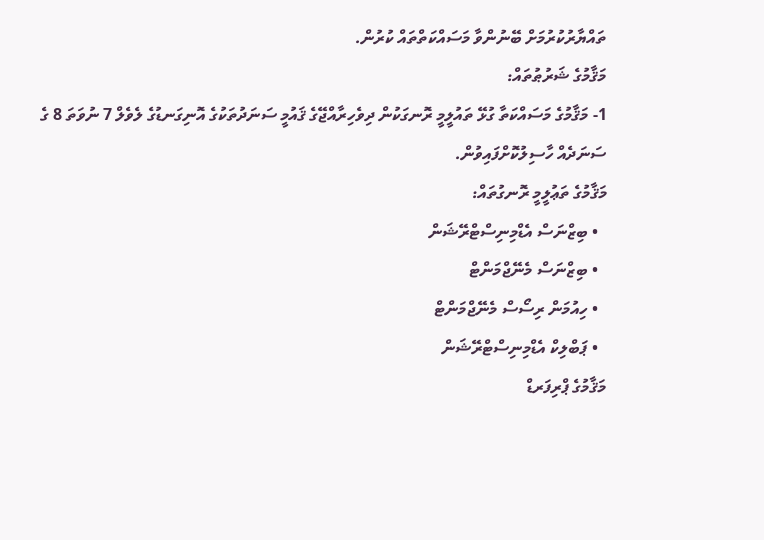ތައްޔާރުކުރުމަށް ބޭނުންވާ މަސައްކަތްތައް ކުރުން.
މަޤާމުގެ ޝަރުޠުތައް:
1- މަޤާމުގެ މަސައްކަތާ ގުޅޭ ތައުލީމީ ރޮނގަކުން ދިވެހިރާއްޖޭގެ ޤައުމީ ސަނަދުތަކުގެ އޮނިގަނޑުގެ ލެވެލް 7 ނުވަތަ 8 ގެ ސަނަދެއް ހާސިލުކޮށްފައިވުން.
މަޤާމުގެ ތަޢުލީމީ ރޮނގުތައް:
  • ބިޒްނަސް އެޑްމިނިސްޓްރޭޝަން
  • ބިޒްނަސް މެނޭޖްމަންޓް
  • ހިއުމަން ރިސޯސް މެނޭޖްމަންޓް
  • ޕަބްލިކް އެޑްމިނިސްޓްރޭޝަން
މަޤާމުގެ ޕްރިފަރޑް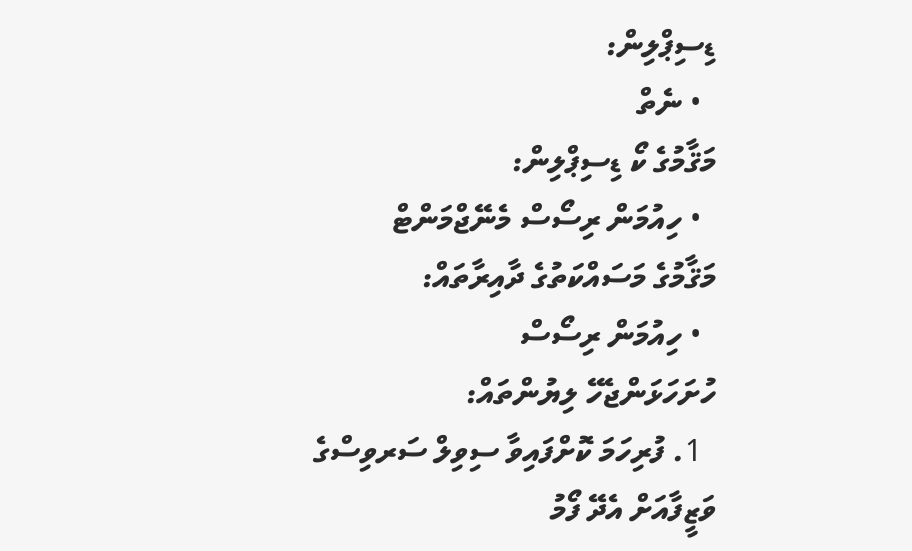ޑިސިޕްލިން:
  • ނެތް
މަޤާމުގެ ކޯ ޑިސިޕްލިން:
  • ހިއުމަން ރިސޯސް މެނޭޖްމަންޓް
މަޤާމުގެ މަސައްކަތުގެ ދާއިރާތައް:
  • ހިއުމަން ރިސޯސް
ހުށަހަޅަންޖެހޭ ލިޔުންތައް:
  1. ފުރިހަމަ ކޮށްފައިވާ ސިވިލް ސަރވިސްގެ ވަޒީފާއަށް އެދޭ ފޯމު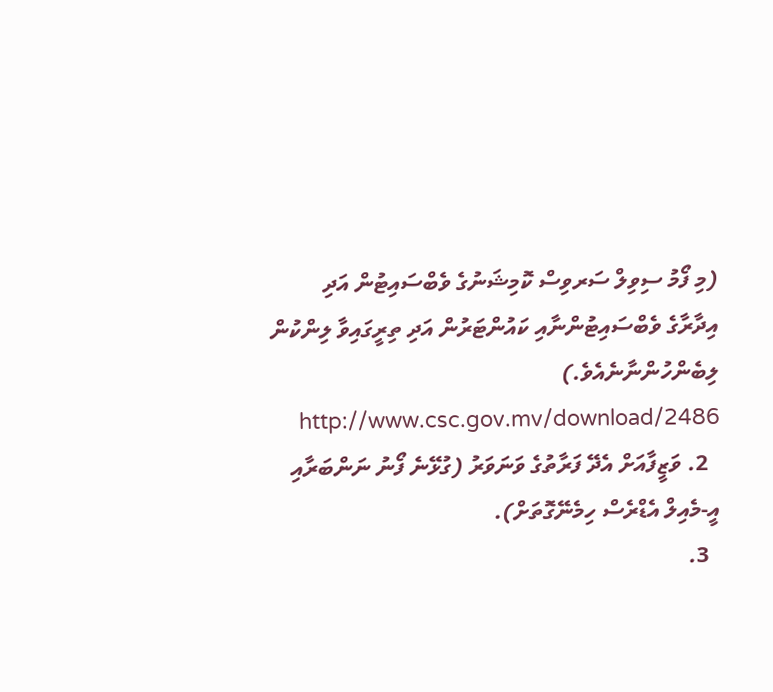(މި ފޯމު ސިވިލް ސަރވިސް ކޮމިޝަނުގެ ވެބްސައިޓުން އަދި އިދާރާގެ ވެބްސައިޓުންނާއި ކައުންޓަރުން އަދި ތިރީގައިވާ ލިންކުން ލިބެންހުންނާނެއެވެ.) http://www.csc.gov.mv/download/2486
  2. ވަޒީފާއަށް އެދޭ ފަރާތުގެ ވަނަވަރު (ގުޅޭނެ ފޯނު ނަންބަރާއި އީ-މެއިލް އެޑްރެސް ހިމެނޭގޮތަށް).
  3.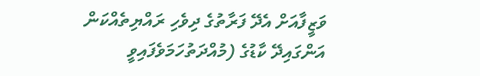ވަޒީފާއަށް އެދޭ ފަރާތުގެ ދިވެހި ރައްޔިތެއްކަން އަންގައިދޭ ކާޑުގެ (މުއްދަތުހަމަވެފައިވީ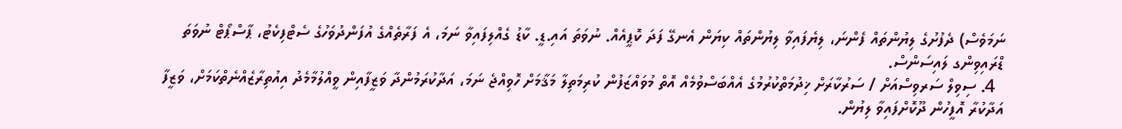ނަމަވެސް) ދެފުށުގެ ލިޔުންތައް ފެންނަ، ލިޔެފައިވާ ލިޔުންތައް ކިޔަން އެނގޭ ފަދަ ކޮޕީއެއް. ނުވަތަ އައި.ޑީ. ކާޑު ގެއްލިފައިވާ ނަމަ، އެ ފަރާތެއްގެ އުފަންދުވަހުގެ ސެޓްފިކެޓު، ޕާސްޕޯޓް ނުވަތަ ޑްރައިވިންގ ލައިސަންސް.
  4. ސިވިލް ސަރވިސްއަށް / ސަރުކާރަށް ޚިދުމަތްކުރުމުގެ އެއްބަސްވުމެއް އޮތް މުވައްޒަފުން ކުރިމަތިލާ މަޤާމަށް ހޮވިއްޖެ ނަމަ، އަދާކުރަމުންދާ ވަޒީފާއިން ވީއްލުމާމެދު އިއުތިރާޒެއްނެތްކަމަށް، ވަޒީފާ އަދާކުރާ އޮފީހުން ދޫކޮށްފައިވާ ލިޔުން.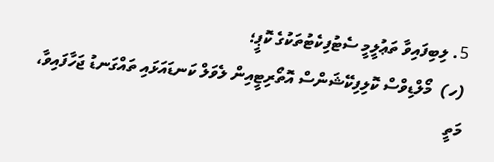5. ލިބިފައިވާ ތަޢުލީމީ ސެޓުފިކެޓުތަކުގެ ކޮޕީ؛
(ހ)  މޯލްޑިވްސް ކޮލިފިކޭޝަންސް އޮތޯރިޓީއިން ލެވަލް ކަނޑައަޅައި ތައްގަނޑު ޖަހާފައިވާ، މަތީ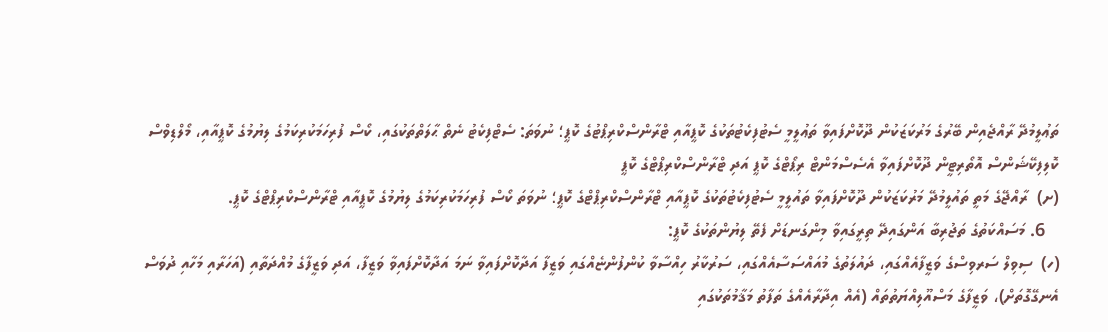ތަޢުލީމުދޭ ރާއްޖެއިން ބޭރުގެ މަރުކަޒަކުން ދޫކޮށްފައިވާ ތަޢުލީމީ ސެޓުފިކެޓުތަކުގެ ކޮޕީއާއި ޓްރާންސްކްރިޕްޓުގެ ކޮޕީ؛ ނުވަތަ: ސެޓްފިކެޓު ނެތް ޙާލަތްތަކުގައި، ކޯސް ފުރިހަމަކުރިކަމުގެ ލިޔުމުގެ ކޮޕީއާއި، މޯލްޑިވްސް ކޮލިފިކޭޝަންސް އޮތޯރިޓީން ދޫކޮށްފައިވާ އެސެސްމަންޓް ރިޕޯޓްގެ ކޮޕީ އަދި ޓްރާންސްކްރިޕްޓްގެ ކޮޕީ
(ށ)  ރާއްޖޭގެ މަތީ ތައުލީމުދޭ މަރުކަޒަކުން ދޫކޮށްފައިވާ ތައުލީމީ ސެޓުފިކެޓުތަކުގެ ކޮޕީއާއި ޓްރާންސްކްރިޕްޓްގެ ކޮޕީ؛ ނުވަތަ ކޯސް ފުރިހަމަކުރިކަމުގެ ލިޔުމުގެ ކޮޕީއާއި ޓްރާންސްކްރިޕްޓްގެ ކޮޕީ.
   6. މަސައްކަތުގެ ތަޖުރިބާ އަންގައިދޭ ތިރީގައިވާ މިންގަނޑަށް ފެތޭ ލިޔުންތަކުގެ ކޮޕީ:
(ހ)  ސިވިލް ސަރވިސްގެ ވަޒީފާއެއްގައި، ދައުލަތުގެ މުއައްސަސާއެއްގައި، ސަރުކާރު ހިއްސާވާ ކުންފުންޏެއްގައި ވަޒީފާ އަދާކޮށްފައިވާ ނަމަ އަދާކޮށްފައިވާ ވަޒީފާ، އަދި ވަޒީފާގެ މުއްދަތާއި (އަހަރާއި މަހާއި ދުވަސް އެނގޭގޮތަށް)، ވަޒީފާގެ މަސްއޫލިއްޔަތުތައް (އެއް އިދާރާއެއްގެ ތަފާތު މަޤާމުތަކުގައި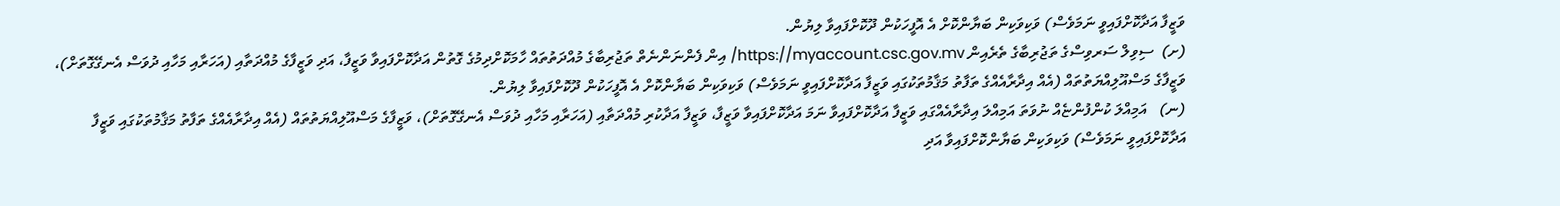ވަޒީފާ އަދާކޮށްފައިވީ ނަމަވެސް) ވަކިވަކިން ބަޔާންކޮށް އެ އޮފީހަކުން ދޫކޮށްފައިވާ ލިޔުން.
(ށ)  ސިވިލް ސަރވިސްގެ ތަޖުރިބާގެ ތެރެއިން https://myaccount.csc.gov.mv/ އިން ފެންނަންނެތް ތަޖުރިބާގެ މުއްދަތުތައް ހާމަކޮށްދިމުގެ ގޮތުން އަދާކޮށްފައިވާ ވަޒީފާ، އަދި ވަޒީފާގެ މުއްދަތާއި (އަހަރާއި މަހާއި ދުވަސް އެނގޭގޮތަށް)، ވަޒީފާގެ މަސްއޫލިއްޔަތުތައް (އެއް އިދާރާއެއްގެ ތަފާތު މަޤާމުތަކުގައި ވަޒީފާ އަދާކޮށްފައިވީ ނަމަވެސް) ވަކިވަކިން ބަޔާންކޮށް އެ އޮފީހަކުން ދޫކޮށްފައިވާ ލިޔުން.
(ނ)   އަމިއްލަ ކުންފުންޏެއް ނުވަތަ އަމިއްލަ އިދާރާއެއްގައި ވަޒީފާ އަދާކޮށްފައިވާ ނަމަ އަދާކޮށްފައިވާ ވަޒީފާ، ވަޒީފާ އަދާކުރި މުއްދަތާއި (އަހަރާއި މަހާއި ދުވަސް އެނގޭގޮތަށް)، ވަޒީފާގެ މަސްއޫލިއްޔަތުތައް (އެއް އިދާރާއެއްގެ ތަފާތު މަޤާމުތަކުގައި ވަޒީފާ އަދާކޮށްފައިވީ ނަމަވެސް) ވަކިވަކިން ބަޔާންކޮށްފައިވާ އަދި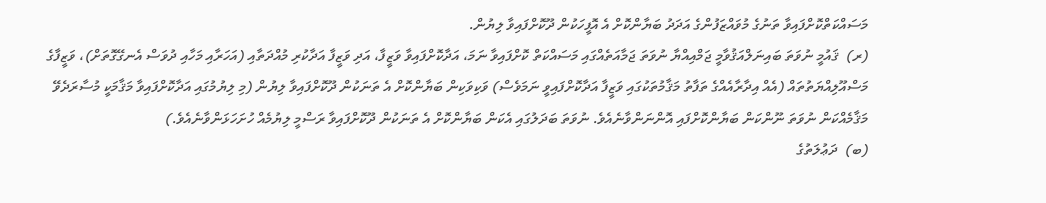މަސައްކަތްކޮށްފައިވާ ތަނުގެ މުވައްޒަފުންގެ އަދަދު ބަޔާންކޮށް އެ އޮފީހަކުން ދޫކޮށްފައިވާ ލިޔުން.
(ރ)  ޤައުމީ ނުވަތަ ބައިނަލްއަޤުވާމީ ޖަމްއިއްޔާ ނުވަތަ ޖަމާއަތެއްގައި މަސައްކަތް ކޮށްފައިވާ ނަމަ، އަދާކޮށްފައިވާ ވަޒީފާ، އަދި ވަޒީފާ އަދާކުރި މުއްދަތާއި (އަހަރާއި މަހާއި ދުވަސް އެނގޭގޮތަށް)، ވަޒީފާގެ މަސްއޫލިއްޔަތުތައް (އެއް އިދާރާއެއްގެ ތަފާތު މަޤާމުތަކުގައި ވަޒީފާ އަދާކޮށްފައިވީ ނަމަވެސް) ވަކިވަކިން ބަޔާންކޮށް އެ ތަނަކުން ދޫކޮށްފައިވާ ލިޔުން (މި ލިޔުމުގައި އަދާކޮށްފައިވާ މަޤާމަކީ މުސާރަދެވޭ މަޤާމެއްކަން ނުވަތަ ނޫންކަން ބަޔާންކޮށްފައި އޮންނަންވާނެއެވެ. ނުވަތަ ބަދަލުގައި އެކަން ބަޔާންކޮށް އެ ތަނަކުން ދޫކޮށްފައިވާ ރަސްމީ ލިޔުމެއް ހުށަހަޅަންވާނެއެވެ.)
(ބ)  ދަޢުލަތުގެ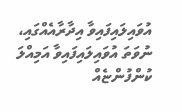އުވައިލައިފައިވާ އިދާރާއެއްގައި، ނުވަތަ އުވައިލައިފައިވާ އަމިއްލަ ކުންފުންޏެއް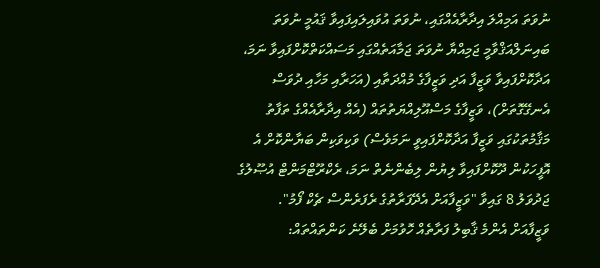ނުވަތަ އަމިއްލަ އިދާރާއެއްގައި، ނުވަތަ އުވައިލައިފައިވާ ޤައުމީ ނުވަތަ ބައިނަލްއަޤްވާމީ ޖަމިއްޔާ ނުވަތަ ޖަމާއަތެއްގައި މަސައްކަތްކޮށްފައިވާ ނަމަ، އަދާކޮށްފައިވާ ވަޒީފާ އަދި ވަޒީފާގެ މުއްދަތާއި (އަހަރާއި މަހާއި ދުވަސް އެނގޭގޮތަށް)، ވަޒީފާގެ މަސްއޫލިއްޔަތުތައް (އެއް އިދާރާއެއްގެ ތަފާތު މަޤާމުތަކުގައި ވަޒީފާ އަދާކޮށްފައިވީ ނަމަވެސް) ވަކިވަކިން ބަޔާންކޮށް އެ އޮފީހަކުން ދޫކޮށްފައިވާ ލިޔުން ލިބެންނެތް ނަމަ، ރެކްރޫޓްމަންޓް އުޞޫލުގެ ޖަދުވަލު 8 ގައިވާ "ވަޒީފާއަށް އެދޭފަރާތުގެ ރެފަރެންސް ޗެކް ފޯމު".
ވަޒީފާއަށް އެންމެ ޤާބިލު ފަރާތެއް ހޮވުމަށް ބެލޭނެ ކަންތައްތައް: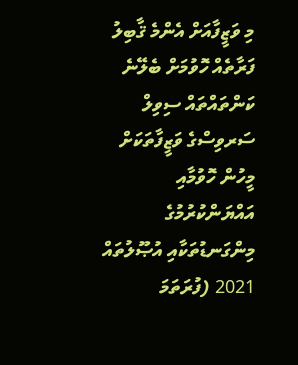މި ވަޒީފާއަށް އެންމެ ޤާބިލު ފަރާތެއް ހޮވުމަށް ބެލޭނެ ކަންތައްތައް ސިވިލް ސަރވިސްގެ ވަޒީފާތަކަށް މީހުން ހޮވުމާއި އައްޔަންކުރުމުގެ މިންގަނޑުތަކާއި އުޞޫލުތައް 2021 (ފުރަތަމަ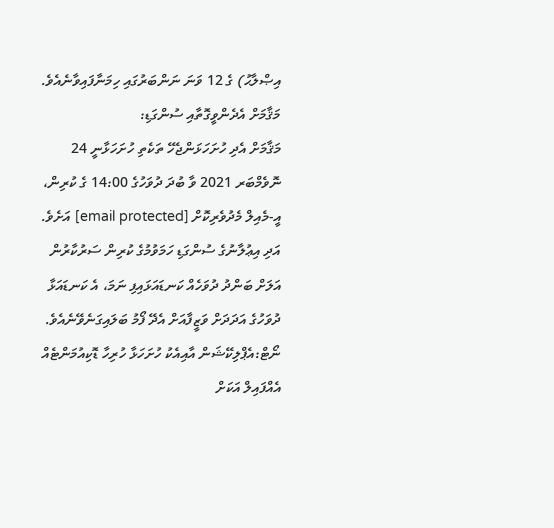އިޞްލާޙު) ގެ 12 ވަނަ ނަންބަރުގައި ހިމަނާފައިވާނެއެވެ.
މަޤާމަށް އެދެންވީގޮތާއި ސުންގަޑި:
މަޤާމަށް އެދި ހުށަހަޅަންޖެހޭ ތަކެތި ހުށަހަޅާނީ 24 ނޮވެމްބަރ 2021 ވާ ބުދަ ދުވަހުގެ 14:00 ގެ ކުރިން، އީ-މެއިލް މެދުވެރިކޮށް [email protected] އަށެވެ.
އަދި އިޢުލާނުގެ ސުންގަޑި ހަމަވުމުގެ ކުރިން ސަރުކާރުން އަލަށް ބަންދު ދުވަހެއް ކަނޑައަޅައިފި ނަމަ، އެ ކަނޑައަޅާ ދުވަހުގެ އަދަދަށް ވަޒީފާއަށް އެދޭ ފޯމު ބަލައިގަނެވޭނެއެވެ.
ނޯޓް:އެޕްލިކޭޝަން އާއިއެކު ހުށަހަޅާ ހުރިހާ ޑޮކިއުމަންޓެއް އެއްފައިލް އަކަށް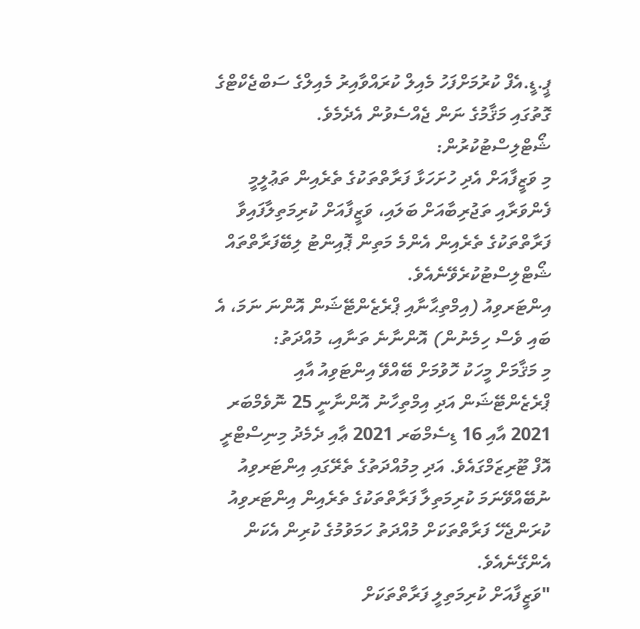ޕީ.ޑީ.އެފް ކުރުމަށްފަހު މެއިލް ކުރައްވާއިރު މެއިލްގެ ސަބްޖެކްޓްގެ ގޮތުގައި މަޤާމުގެ ނަން ޖެއްސެވުން އެދެމެވެ.
ޝޯޓްލިސްޓުކުރުން:
މި ވަޒީފާއަށް އެދި ހުށަހަޅާ ފަރާތްތަކުގެ ތެރެއިން ތަޢުލީމީ ފެންވަރާއި ތަޖުރިބާއަށް ބަލައި، ވަޒީފާއަށް ކުރިމަތިލާފައިވާ ފަރާތްތަކުގެ ތެރެއިން އެންމެ މަތިން ޕޮއިންޓު ލިބޭފަރާތްތައް ޝޯޓްލިސްޓުކުރެވޭނެއެވެ.
އިންޓަރވިއު (އިމްތިޙާނާއި ޕްރެޒެންޓޭޝަން އޮންނަ ނަމަ، އެ ބައި ވެސް ހިމެނުން) އޮންނާނެ ތަނާއި، މުއްދަތު:
މި މަޤާމަށް މީހަކު ހޮވުމަށް ބޭއްވޭ އިންޓަވިއު އާއި ޕްރެޒެންޓޭޝަން އަދި އިމްތިހާނު އޮންނާނީ 25 ނޮވެމްބަރ 2021 އާއި 16 ޑިސެމްބަރ 2021 ޢާއި ދެމެދު މިނިސްޓްރީ އޮފް ޓޫރިޒަމްގައެވެ. އަދި މިމުއްދަތުގެ ތެރޭގައި އިންޓަރވިއު ނުބޭއްވޭނަމަ ކުރިމަތިލާ ފަރާތްތަކުގެ ތެރެއިން އިންޓަރވިއު ކުރަންޖެހޭ ފަރާތްތަކަށް މުއްދަތު ހަމަވުމުގެ ކުރިން އެކަން އެންގޭނެއެވެ.
"ވަޒީފާއަށް ކުރިމަތިލީ ފަރާތްތަކަށް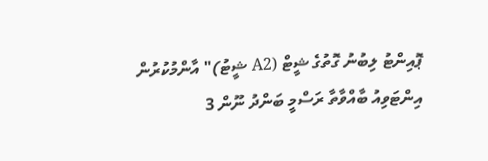ޕޮއިންޓު ލިބުނު ގޮތުގެ ޝީޓް (A2 ޝީޓު)" އާންމުކުރުން
އިންޓަވިއު ބާއްވާތާ ރަސްމީ ބަންދު ނޫން 3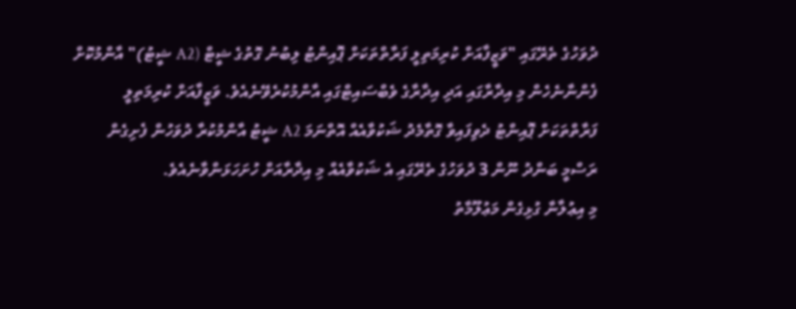ދުވަހުގެ ތެރޭގައި "ވަޒީފާއަށް ކުރިމަތިލީ ފަރާތްތަކަށް ޕޮއިންޓު ލިބުނު ގޮތުގެ ޝީޓް (A2 ޝީޓު)" އާންމުކޮށް ފެންނާނެހެން މި އިދާރާގައި އަދި އިދާރާގެ ވެބްސައިޓްގައި އާންމުކުރެވޭނެއެވެ. ވަޒީފާއަށް ކުރިމަތިލީ ފަރާތްތަކަށް ޕޮއިންޓު ދެވިފައިވާ ގޮތާމެދު ޝަކުވާއެއް އޮތްނަމަ A2 ޝީޓު އާންމުކުރާ ދުވަހުން ފެށިގެން ރަސްމީ ބަންދު ނޫން 3 ދުވަހުގެ ތެރޭގައި އެ ޝަކުވާއެއް މި އިދާރާއަށް ހުށަހަޅަންވާނެއެވެ.
މި އިޢުލާނާ ގުޅިގެން މަޢުލޫމާތު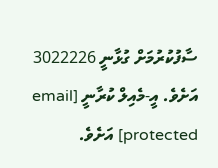ސާފުކުރުމަށް ގުޅާނީ 3022226 އަށެވެ. އީ-މެއިލް ކުރާނީ [email protected] އަށެވެ.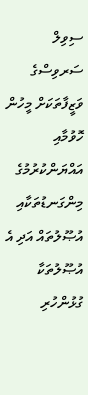ސިވިލް ސަރވިސްގެ ވަޒީފާތަކަށް މީހުން ހޮވުމާއި އައްޔަންކުރުމުގެ މިންގަނޑުތަކާއި އުޞޫލުތައް އަދި އެ އުޞޫލުތަކާ ގުޅުންހުރި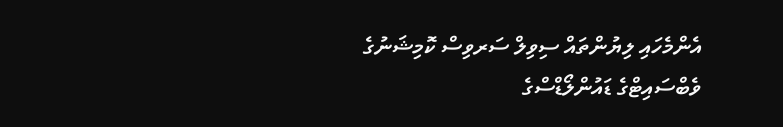އެންމެހައި ލިޔުންތައް ސިވިލް ސަރވިސް ކޮމިޝަނުގެ ވެބްސައިޓްގެ ޑައުންލޯޑްސްގެ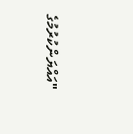"އައްޔަންކުރުމުގެ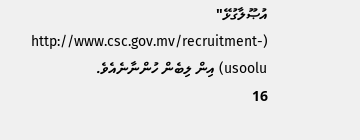އުޞޫލާގުޅޭ" (http://www.csc.gov.mv/recruitment-usoolu) އިން ލިބެން ހުންނާނެއެވެ.
16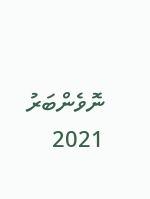ނޮވެންބަރު 2021